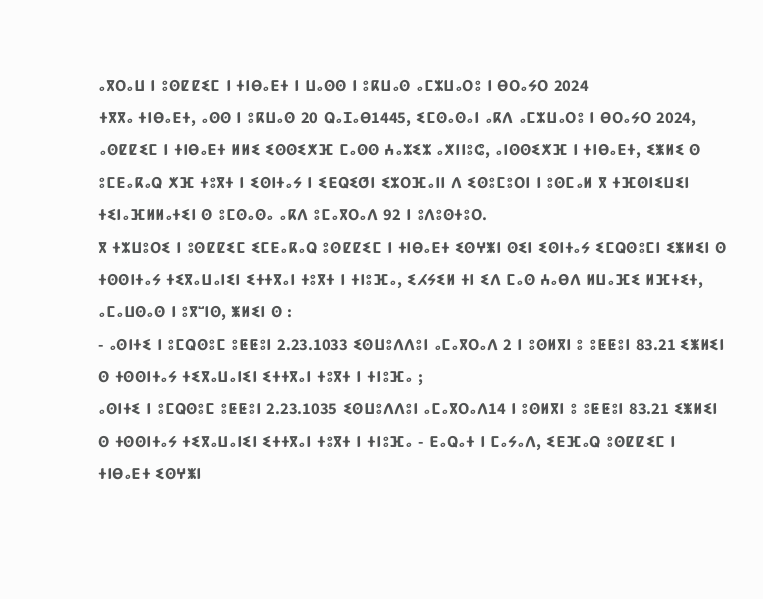ⴰⴳⵔⴰⵡ ⵏ ⵓⵙⵇⵇⵉⵎ ⵏ ⵜⵏⴱⴰⴹⵜ ⵏ ⵡⴰⵙⵙ ⵏ ⵓⴽⵡⴰⵙ ⴰⵎⵣⵡⴰⵔⵓ ⵏ ⴱⵔⴰⵢⵔ 2024
ⵜⴳⴳⴰ ⵜⵏⴱⴰⴹⵜ, ⴰⵙⵙ ⵏ ⵓⴽⵡⴰⵙ 20 ⵕⴰⵊⴰⴱ1445, ⵉⵎⵙⴰⵙⴰⵏ ⴰⴽⴷ ⴰⵎⵣⵡⴰⵔⵓ ⵏ ⴱⵔⴰⵢⵔ 2024, ⴰⵙⵇⵇⵉⵎ ⵏ ⵜⵏⴱⴰⴹⵜ ⵍⵍⵉ ⵉⵙⵙⵉⵅⴼ ⵎⴰⵙⵙ ⵄⴰⵣⵉⵣ ⴰⵅⵏⵏⵓⵛ, ⴰⵏⵙⵙⵉⵅⴼ ⵏ ⵜⵏⴱⴰⴹⵜ, ⵉⵥⵍⵉ ⵙ ⵓⵎⴹⴰⴽⴰⵕ ⵅⴼ ⵜⵓⴳⵜ ⵏ ⵉⵙⵏⵜⴰⵢ ⵏ ⵉⴹⵕⵉⵚⵏ ⵉⵣⵔⴼⴰⵏⵏ ⴷ ⵉⵙⵓⵎⵓⵔⵏ ⵏ ⵓⵙⵎⴰⵍ ⴳ ⵜⴼⵙⵏⵉⵡⵉⵏ ⵜⵉⵏⴰⴼⵍⵍⴰⵜⵉⵏ ⵙ ⵓⵎⵙⴰⵙⴰ ⴰⴽⴷ ⵓⵎⴰⴳⵔⴰⴷ 92 ⵏ ⵓⴷⵓⵙⵜⵓⵔ.
ⴳ ⵜⵣⵡⵓⵔⵉ ⵏ ⵓⵙⵇⵇⵉⵎ ⵉⵎⴹⴰⴽⴰⵕ ⵓⵙⵇⵇⵉⵎ ⵏ ⵜⵏⴱⴰⴹⵜ ⵉⵙⵖⵥⵏ ⵙⵉⵏ ⵉⵙⵏⵜⴰⵢ ⵉⵎⵕⵙⵓⵎⵏ ⵉⵥⵍⵉⵏ ⵙ ⵜⵙⵙⵏⵜⴰⵢ ⵜⵉⴳⴰⵡⴰⵏⵉⵏ ⵉⵜⵜⴳⴰⵏ ⵜⵓⴳⵜ ⵏ ⵜⵏⵓⴼⴰ, ⵉⵃⵢⵉⵍ ⵜⵏ ⵉⴷ ⵎⴰⵙ ⵄⴰⴱⴷ ⵍⵡⴰⴼⵉ ⵍⴼⵜⵉⵜ, ⴰⵎⴰⵡⵙⴰⵙ ⵏ ⵓⴳⵯⵏⵙ, ⵥⵍⵉⵏ ⵙ :
- ⴰⵙⵏⵜⵉ ⵏ ⵓⵎⵕⵙⵓⵎ ⵓⵟⵟⵓⵏ 2.23.1033 ⵉⵙⵡⵓⴷⴷⵓⵏ ⴰⵎⴰⴳⵔⴰⴷ 2 ⵏ ⵓⵙⵍⴳⵏ ⵓ ⵓⵟⵟⵓⵏ 83.21 ⵉⵥⵍⵉⵏ ⵙ ⵜⵙⵙⵏⵜⴰⵢ ⵜⵉⴳⴰⵡⴰⵏⵉⵏ ⵉⵜⵜⴳⴰⵏ ⵜⵓⴳⵜ ⵏ ⵜⵏⵓⴼⴰ ;
ⴰⵙⵏⵜⵉ ⵏ ⵓⵎⵕⵙⵓⵎ ⵓⵟⵟⵓⵏ 2.23.1035 ⵉⵙⵡⵓⴷⴷⵓⵏ ⴰⵎⴰⴳⵔⴰⴷ14 ⵏ ⵓⵙⵍⴳⵏ ⵓ ⵓⵟⵟⵓⵏ 83.21 ⵉⵥⵍⵉⵏ ⵙ ⵜⵙⵙⵏⵜⴰⵢ ⵜⵉⴳⴰⵡⴰⵏⵉⵏ ⵉⵜⵜⴳⴰⵏ ⵜⵓⴳⵜ ⵏ ⵜⵏⵓⴼⴰ - ⴹⴰⵕⴰⵜ ⵏ ⵎⴰⵢⴰⴷ, ⵉⴹⴼⴰⵕ ⵓⵙⵇⵇⵉⵎ ⵏ ⵜⵏⴱⴰⴹⵜ ⵉⵙⵖⵥⵏ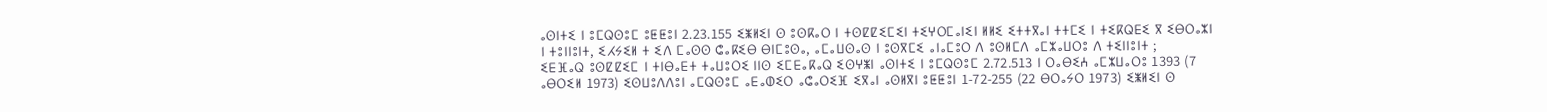ⴰⵙⵏⵜⵉ ⵏ ⵓⵎⵕⵙⵓⵎ ⵓⵟⵟⵓⵏ 2.23.155 ⵉⵥⵍⵉⵏ ⵙ ⵓⵙⴽⴰⵔ ⵏ ⵜⵙⵇⵇⵉⵎⵉⵏ ⵜⵉⵖⵔⵎⴰⵏⵉⵏ ⵍⵍⵉ ⵉⵜⵜⴳⴰⵏ ⵜⵜⵎⵉ ⵏ ⵜⵉⴽⵕⴹⵉ ⴳ ⵉⴱⵔⴰⵣⵏ ⵏ ⵜⵓⵏⵏⵓⵏⵜ, ⵉⵃⵢⵉⵍ ⵜ ⵉⴷ ⵎⴰⵙⵙ ⵛⴰⴽⵉⴱ ⴱⵏⵎⵓⵙⴰ, ⴰⵎⴰⵡⵙⴰⵙ ⵏ ⵓⵙⴳⵎⵉ ⴰⵏⴰⵎⵓⵔ ⴷ ⵓⵙⵍⵎⴷ ⴰⵎⵣⴰⵡⵔⵓ ⴷ ⵜⵉⵏⵏⵓⵏⵜ ;
ⵉⴹⴼⴰⵕ ⵓⵙⵇⵇⵉⵎ ⵏ ⵜⵏⴱⴰⴹⵜ ⵜⴰⵡⵓⵔⵉ ⵏⵏⵙ ⵉⵎⴹⴰⴽⴰⵕ ⵉⵙⵖⵥⵏ ⴰⵙⵏⵜⵉ ⵏ ⵓⵎⵕⵙⵓⵎ 2.72.513 ⵏ ⵔⴰⴱⵉⵄ ⴰⵎⵣⵡⴰⵔⵓ 1393 (7 ⴰⴱⵔⵉⵍ 1973) ⵉⵙⵡⵓⴷⴷⵓⵏ ⴰⵎⵕⵙⵓⵎ ⴰⴹⴰⵀⵉⵔ ⴰⵛⴰⵔⵉⴼ ⵉⴳⴰⵏ ⴰⵙⵍⴳⵏ ⵓⵟⵟⵓⵏ 1-72-255 (22 ⴱⵔⴰⵢⵔ 1973) ⵉⵥⵍⵉⵏ ⵙ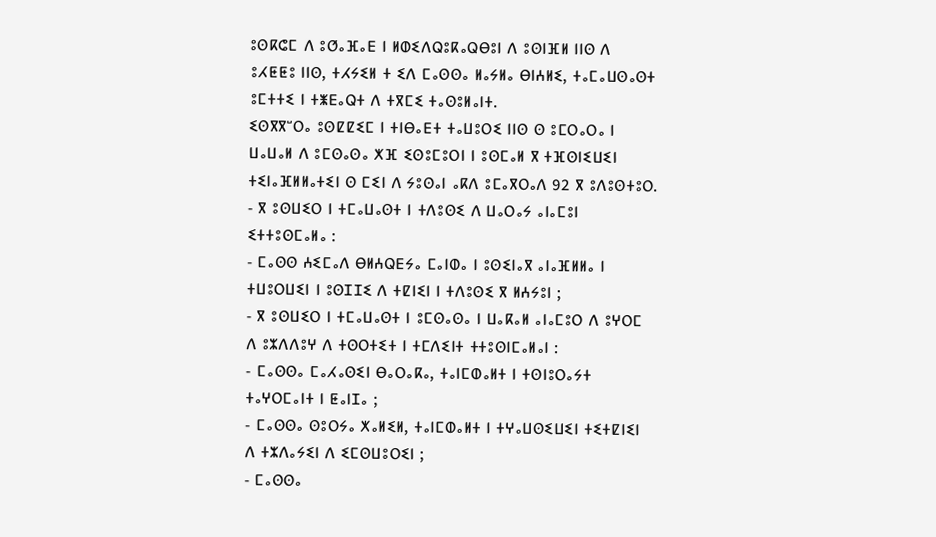ⵓⵙⴽⵛⵎ ⴷ ⵓⵚⴰⴼⴰⴹ ⵏ ⵍⵀⵉⴷⵕⵓⴽⴰⵕⴱⵓⵏ ⴷ ⵓⵙⵏⴼⵍ ⵏⵏⵙ ⴷ ⵓⵃⵟⵟⵓ ⵏⵏⵙ, ⵜⵃⵢⵉⵍ ⵜ ⵉⴷ ⵎⴰⵙⵙⴰ ⵍⴰⵢⵍⴰ ⴱⵏⵄⵍⵉ, ⵜⴰⵎⴰⵡⵙⴰⵙⵜ ⵓⵎⵜⵜⵉ ⵏ ⵜⵥⴹⴰⵕⵜ ⴷ ⵜⴳⵎⵉ ⵜⴰⵙⵓⵍⴰⵏⵜ.
ⵉⵙⴳⴳⵯⵔⴰ ⵓⵙⵇⵇⵉⵎ ⵏ ⵜⵏⴱⴰⴹⵜ ⵜⴰⵡⵓⵔⵉ ⵏⵏⵙ ⵙ ⵓⵎⵔⴰⵔⴰ ⵏ ⵡⴰⵡⴰⵍ ⴷ ⵓⵎⵙⴰⵙⴰ ⵅⴼ ⵉⵙⵓⵎⵓⵔⵏ ⵏ ⵓⵙⵎⴰⵍ ⴳ ⵜⴼⵙⵏⵉⵡⵉⵏ ⵜⵉⵏⴰⴼⵍⵍⴰⵜⵉⵏ ⵙ ⵎⵉⵏ ⴷ ⵢⵓⵙⴰⵏ ⴰⴽⴷ ⵓⵎⴰⴳⵔⴰⴷ 92 ⴳ ⵓⴷⵓⵙⵜⵓⵔ.
- ⴳ ⵓⵙⵡⵉⵔ ⵏ ⵜⵎⴰⵡⴰⵙⵜ ⵏ ⵜⴷⵓⵙⵉ ⴷ ⵡⴰⵔⴰⵢ ⴰⵏⴰⵎⵓⵏ ⵉⵜⵜⵓⵙⵎⴰⵍⴰ :
- ⵎⴰⵙⵙ ⵄⵉⵎⴰⴷ ⴱⵍⵄⵕⴹⵢⴰ ⵎⴰⵏⵀⴰ ⵏ ⵓⵙⵉⵏⴰⴳ ⴰⵏⴰⴼⵍⵍⴰ ⵏ ⵜⵡⵓⵔⵡⵉⵏ ⵏ ⵓⵙⵊⵊⵉ ⴷ ⵜⵇⵏⵉⵏ ⵏ ⵜⴷⵓⵙⵉ ⴳ ⵍⵄⵢⵓⵏ ;
- ⴳ ⵓⵙⵡⵉⵔ ⵏ ⵜⵎⴰⵡⴰⵙⵜ ⵏ ⵓⵎⵙⴰⵙⴰ ⵏ ⵡⴰⴽⴰⵍ ⴰⵏⴰⵎⵓⵔ ⴷ ⵓⵖⵔⵎ ⴷ ⵓⵣⴷⴷⵓⵖ ⴷ ⵜⵙⵔⵜⵉⵜ ⵏ ⵜⵎⴷⵉⵏⵜ ⵜⵜⵓⵙⵏⵎⴰⵍⴰⵏ :
- ⵎⴰⵙⵙⴰ ⵎⴰⵃⴰⵙⵉⵏ ⴱⴰⵔⴰⴽⴰ, ⵜⴰⵏⵎⵀⴰⵍⵜ ⵏ ⵜⵙⵏⵓⵔⴰⵢⵜ ⵜⴰⵖⵔⵎⴰⵏⵜ ⵏ ⵟⴰⵏⵊⴰ ;
- ⵎⴰⵙⵙⴰ ⵙⵓⵔⵢⴰ ⵅⴰⵍⵉⵍ, ⵜⴰⵏⵎⵀⴰⵍⵜ ⵏ ⵜⵖⴰⵡⵙⵉⵡⵉⵏ ⵜⵉⵜⵇⵏⵉⵏ ⴷ ⵜⵣⴷⴰⵢⵉⵏ ⴷ ⵉⵎⵙⵡⵓⵔⵉⵏ ;
- ⵎⴰⵙⵙⴰ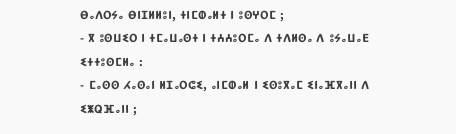ⴱⴰⴷⵔⵢⴰ ⴱⵏⵊⵍⵍⵓⵏ, ⵜⵏⵎⵀⴰⵍⵜ ⵏ ⵓⵙⵖⵔⵎ ;
- ⴳ ⵓⵙⵡⵉⵔ ⵏ ⵜⵎⴰⵡⴰⵙⵜ ⵏ ⵜⵄⵄⵓⵔⵎⴰ ⴷ ⵜⴷⵍⵙⴰ ⴷ ⵓⵢⴰⵡⴰⴹ ⵉⵜⵜⵓⵙⵎⵍⴰ :
- ⵎⴰⵙⵙ ⵃⴰⵙⴰⵏ ⵍⵊⴰⵔⵛⵉ, ⴰⵏⵎⵀⴰⵍ ⵏ ⵉⵙⵓⴳⴰⵎ ⵉⵏⴰⴼⴳⴰⵏⵏ ⴷ ⵉⵥⵕⴼⴰⵏⵏ ;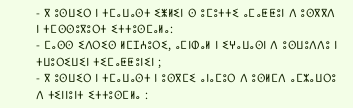- ⴳ ⵓⵙⵡⵉⵔ ⵏ ⵜⵎⴰⵡⴰⵙⵜ ⵉⵥⵍⵉⵏ ⵙ ⵓⵎⵓⵜⵜⵉ ⴰⵎⴰⵟⵟⵓⵏ ⴷ ⵓⵙⴳⴳⴷ ⵏ ⵜⵎⵙⵙⵓⴳⵓⵔⵜ ⵉⵜⵜⵓⵙⵎⴰⵍⴰ:
- ⵎⴰⵙⵙ ⵉⴷⵔⵉⵙ ⵍⵎⵊⵄⵓⵔⵉ, ⴰⵎⵏⵀⴰⵍ ⵏ ⵉⵖⴰⵡⴰⵙⵏ ⴷ ⵓⵙⵡⵓⴷⴷⵓ ⵏ ⵜⵡⵓⵔⵉⵡⵉⵏ ⵜⵉⵎⴰⵟⵟⵓⵏⵉⵏ ;
- ⴳ ⵓⵙⵡⵉⵔ ⵏ ⵜⵎⴰⵡⴰⵙⵜ ⵏ ⵓⵙⴳⵎⵉ ⴰⵏⴰⵎⵓⵔ ⴷ ⵓⵙⵍⵎⴷ ⴰⵎⵣⴰⵡⵔⵓ ⴷ ⵜⵉⵏⵏⵓⵏⵜ ⵉⵜⵜⵓⵙⵎⵍⴰ :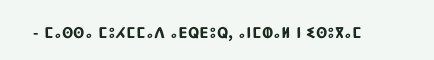- ⵎⴰⵙⵙⴰ ⵎⵓⵃⵎⵎⴰⴷ ⴰⴹⵕⴹⵓⵕ, ⴰⵏⵎⵀⴰⵍ ⵏ ⵉⵙⵓⴳⴰⵎ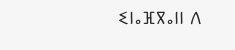ⵉⵏⴰⴼⴳⴰⵏⵏ ⴷ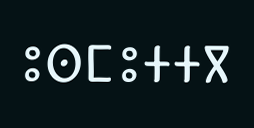ⵓⵙⵎⵓⵜⵜⴳ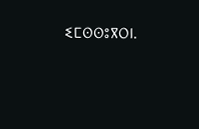ⵉⵎⵙⵙⵓⴳⵔⵏ.